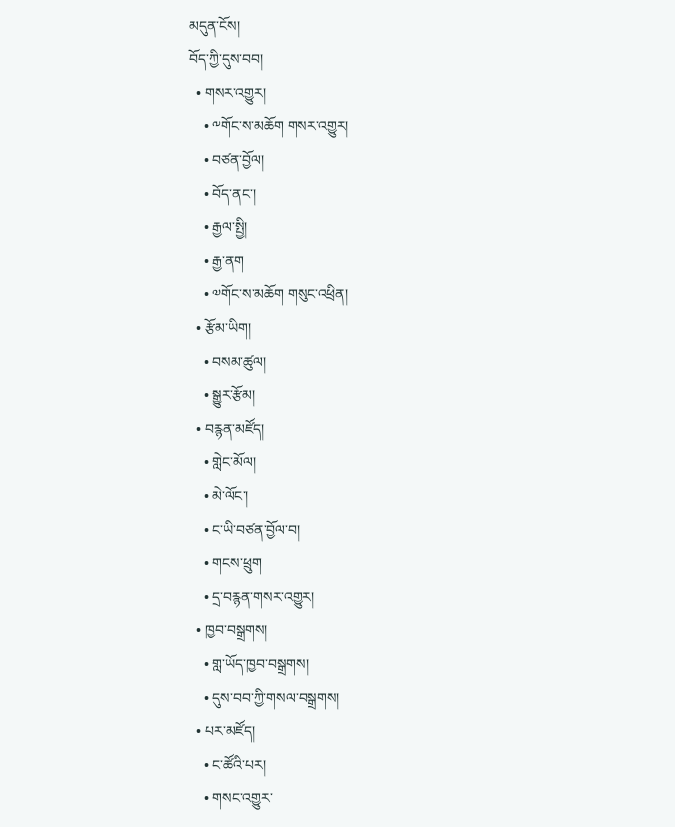མདུན་ངོས།
བོད་ཀྱི་དུས་བབ།
  • གསར་འགྱུར།
    • ༸གོང་ས་མཆོག གསར་འགྱུར།
    • བཙན་བྱོལ།
    • བོད་ནང་།
    • རྒྱལ་སྤྱི།
    • རྒྱ་ནག
    • ༧གོང་ས་མཆོག གསུང་འཕྲིན།
  • རྩོམ་ཡིག།
    • བསམ་ཚུལ།
    • སྒྱུར་རྩོམ།
  • བརྙན་མཛོད།
    • གླེང་མོལ།
    • མེ་ལོང་།
    • ང་ཡི་བཙན་བྱོལ་བ།
    • གངས་ཕྲུག
    • དྲ་བརྙན་གསར་འགྱུར།
  • ཁྱབ་བསྒྲགས།
    • གླ་ཡོད་ཁྱབ་བསྒྲགས།
    • དུས་བབ་ཀྱི་གསལ་བསྒྲགས།
  • པར་མཛོད།
    • ང་ཚོའི་པར།
    • གསང་འགྱུར་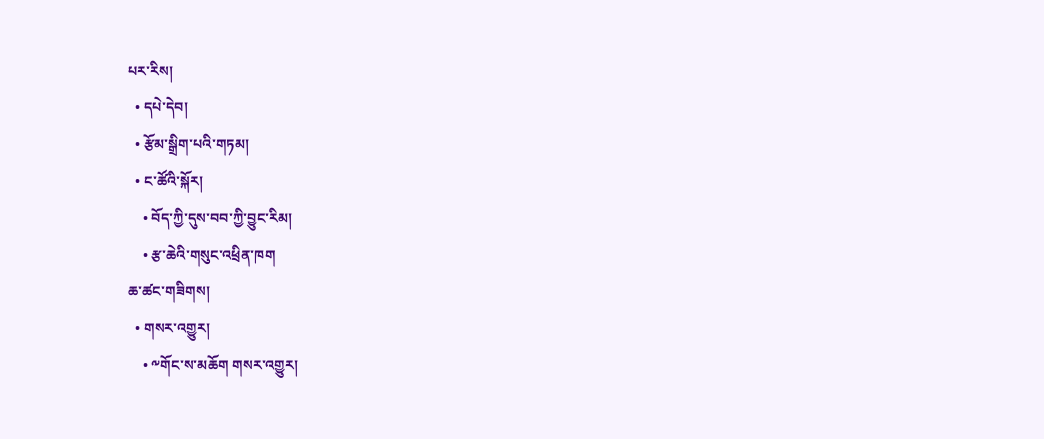པར་རིས།
  • དཔེ་དེབ།
  • རྩོམ་སྒྲིག་པའི་གཏམ།
  • ང་ཚོའི་སྐོར།
    • བོད་ཀྱི་དུས་བབ་ཀྱི་བྱུང་རིམ།
    • རྩ་ཆེའི་གསུང་འཕྲིན་ཁག
ཆ་ཚང་གཟིགས།
  • གསར་འགྱུར།
    • ༸གོང་ས་མཆོག གསར་འགྱུར།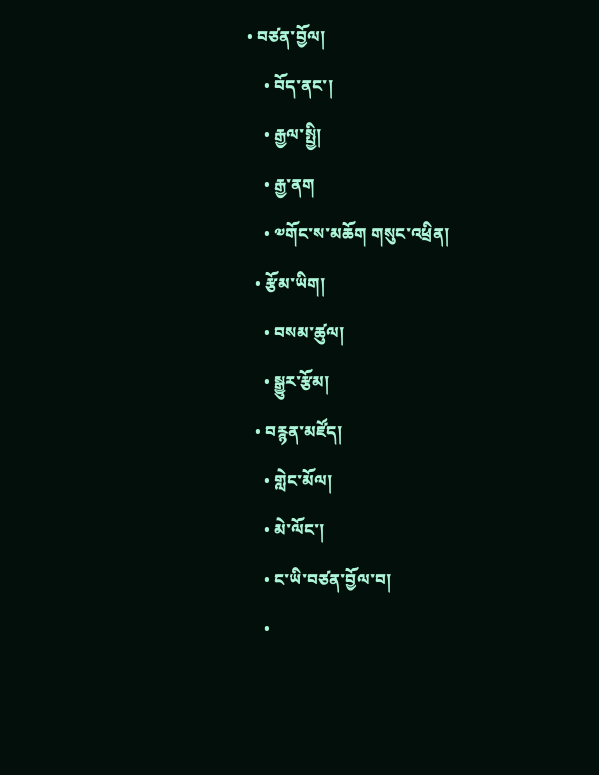• བཙན་བྱོལ།
    • བོད་ནང་།
    • རྒྱལ་སྤྱི།
    • རྒྱ་ནག
    • ༧གོང་ས་མཆོག གསུང་འཕྲིན།
  • རྩོམ་ཡིག།
    • བསམ་ཚུལ།
    • སྒྱུར་རྩོམ།
  • བརྙན་མཛོད།
    • གླེང་མོལ།
    • མེ་ལོང་།
    • ང་ཡི་བཙན་བྱོལ་བ།
    •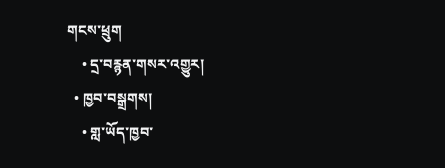གངས་ཕྲུག
    • དྲ་བརྙན་གསར་འགྱུར།
  • ཁྱབ་བསྒྲགས།
    • གླ་ཡོད་ཁྱབ་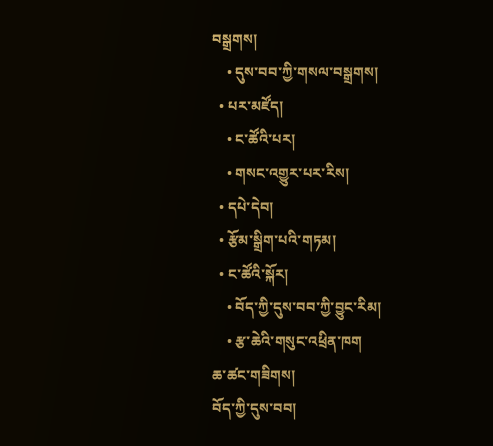བསྒྲགས།
    • དུས་བབ་ཀྱི་གསལ་བསྒྲགས།
  • པར་མཛོད།
    • ང་ཚོའི་པར།
    • གསང་འགྱུར་པར་རིས།
  • དཔེ་དེབ།
  • རྩོམ་སྒྲིག་པའི་གཏམ།
  • ང་ཚོའི་སྐོར།
    • བོད་ཀྱི་དུས་བབ་ཀྱི་བྱུང་རིམ།
    • རྩ་ཆེའི་གསུང་འཕྲིན་ཁག
ཆ་ཚང་གཟིགས།
བོད་ཀྱི་དུས་བབ།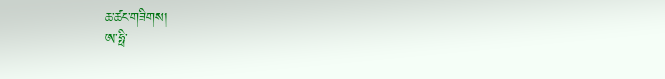ཆ་ཚང་གཟིགས།
ཨ་ཧྥི་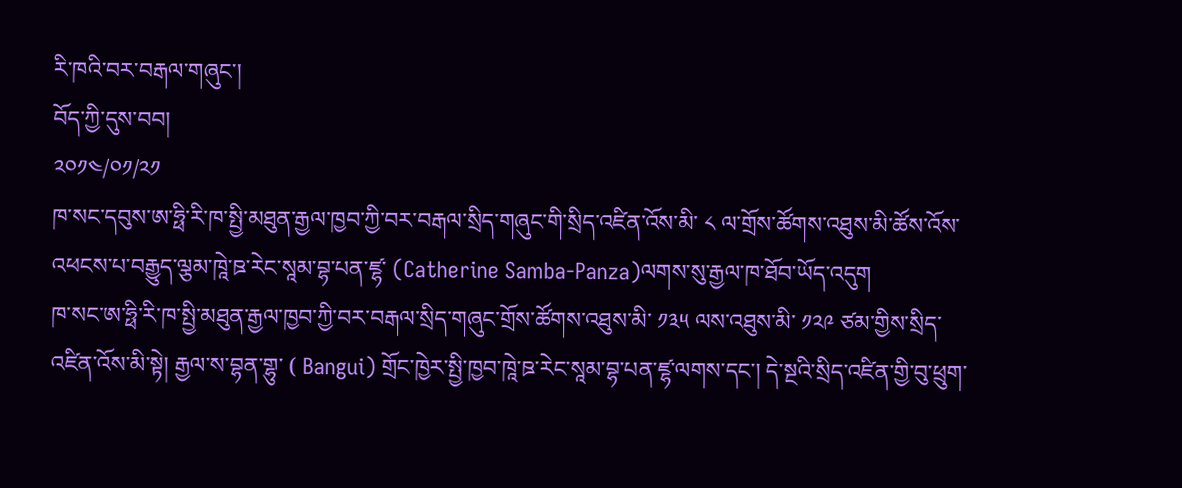རི་ཁའི་བར་བརྒལ་གཞུང་།
བོད་ཀྱི་དུས་བབ།
༢༠༡༤/༠༡/༢༡
ཁ་སང་དབུས་ཨ་ཧྥི་རི་ཁ་སྤྱི་མཐུན་རྒྱལ་ཁྱབ་ཀྱི་བར་བརྒལ་སྲིད་གཞུང་གི་སྲིད་འཛིན་འོས་མི་ ༨ ལ་གྲོས་ཚོགས་འཐུས་མི་ཚོས་འོས་འཕངས་པ་བརྒྱུད་ལྕམ་ཁཱེ་ཋ་རེང་སཱམ་བྷ་པན་ཛྷ་ (Catherine Samba-Panza)ལགས་སུ་རྒྱལ་ཁ་ཐོབ་ཡོད་འདུག
ཁ་སང་ཨ་ཧྥི་རི་ཁ་སྤྱི་མཐུན་རྒྱལ་ཁྱབ་ཀྱི་བར་བརྒལ་སྲིད་གཞུང་གྲོས་ཚོགས་འཐུས་མི་ ༡༣༥ ལས་འཐུས་མི་ ༡༢༩ ཙམ་གྱིས་སྲིད་འཛིན་འོས་མི་སྟེ། རྒྱལ་ས་བྷན་གྷུ་ ( Bangui) གྲོང་ཁྱེར་སྤྱི་ཁྱབ་ཁཱེ་ཋ་རེང་སཱམ་བྷ་པན་ཛྷ་ལགས་དང་། དེ་སྔའི་སྲིད་འཛིན་གྱི་བུ་ཕྲུག་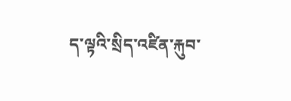ད་ལྟའི་སྲིད་འཛིན་རྐུབ་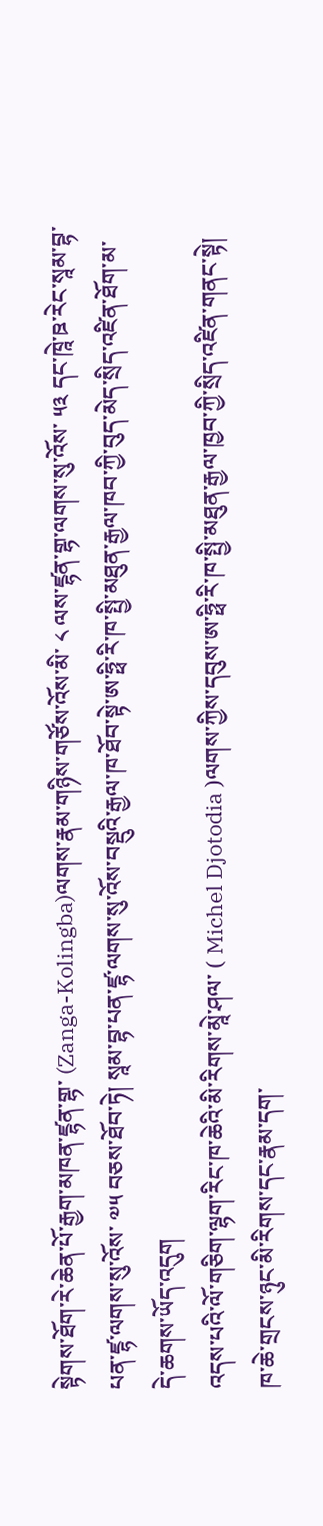སྟེགས་ཐོག་རེ་ཆེན་པོ་རྒྱག་མཁན་ཛྷན་གྷ་ (Zanga-Kolingba)ལགས་རྣམ་གཉིས་གཙོས་འོས་མི་ ༨ ལས་ཛྷན་གྷ་ལགས་སུ་འོས་ ༥༣ དང་ཁཱེ་ཋ་རེང་སཱམ་བྷ་པན་ཛྷ་ལགས་སུ་འོས་ ༧༥ བཅས་ཐོབ་ཏེ། སཱམ་བྷ་པན་ཛྷ་ལགས་སུ་འོས་བསྡུའི་རྒྱལ་ཁ་ཐོབ་སྟེ་ཨ་ཧྥི་རི་ཁ་སྤྱི་མཐུན་རྒྱལ་ཁབ་ཀྱི་བུད་མེད་སྲིད་འཛིན་ཐོག་མ་དེ་ཆགས་ཡོད་འདུག
འདས་པའི་ལོ་གཅིག་ལྷག་རིང་ཁ་ཆེའི་མི་རིགས་མཱེ་ཤལ་ ( Michel Djotodia )ལགས་ཀྱིས་དབུས་ཨ་ཧྥི་རི་ཁ་སྤྱི་མཐུན་རྒྱལ་ཁྱབ་ཀྱི་སྲིད་འཛིན་གནང་སྟེ། ཁ་ཆེ་གྲངས་ཉུང་མི་རིགས་དང་རྣམ་དག་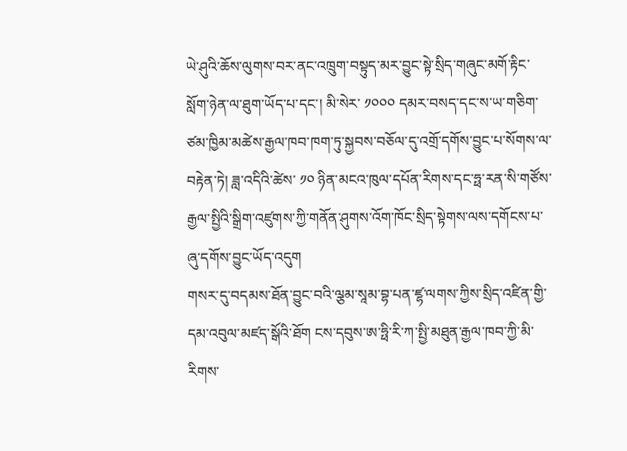ཡེ་ཤུའི་ཆོས་ལུགས་བར་ནང་འཁྲུག་བསྟུད་མར་བྱུང་སྟེ་སྲིད་གཞུང་མགོ་རྟིང་སློག་ཉེན་ལ་ཐུག་ཡོད་པ་དང་། མི་སེར་ ༡༠༠༠ དམར་བསད་དང་ས་ཡ་གཅིག་ཙམ་ཁྱིམ་མཚེས་རྒྱལ་ཁབ་ཁག་ཏུ་སྐྱབས་བཅོལ་དུ་འགྲོ་དགོས་བྱུང་པ་སོགས་ལ་བརྟེན་ཏེ། ཟླ་འདིའི་ཚེས་ ༡༠ ཉིན་མངའ་ཁུལ་དཔོན་རིགས་དང་ཧྥ་རན་སི་གཙོས་རྒྱལ་སྤྱིའི་སྒྲིག་འཛུགས་ཀྱི་གནོན་ཤུགས་འོག་ཁོང་སྲིད་སྟེགས་ལས་དགོངས་པ་ཞུ་དགོས་བྱུང་ཡོད་འདུག
གསར་དུ་བདམས་ཐོན་བྱུང་བའི་ལྕམ་སཱམ་བྷ་པན་ཛྷ་ལགས་ཀྱིས་སྲིད་འཛིན་གྱི་དམ་འབུལ་མཛད་སྒོའི་ཐོག ངས་དབུས་ཨ་ཧྥི་རི་ཀ་སྤྱི་མཐུན་རྒྱལ་ཁབ་ཀྱི་མི་རིགས་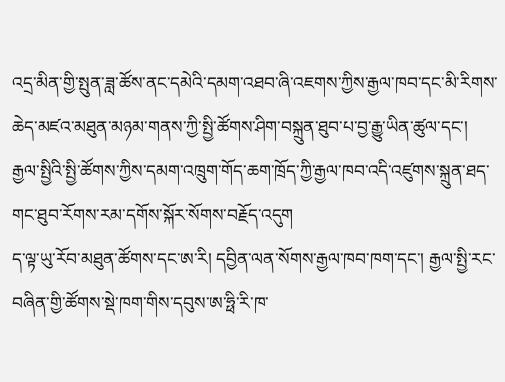འདྲ་མིན་གྱི་སྤུན་ཟླ་ཚོས་ནང་དམེའི་དམག་འཐབ་ཞི་འཇགས་ཀྱིས་རྒྱལ་ཁབ་དང་མི་རིགས་ཆེད་མཛའ་མཐུན་མཉམ་གནས་ཀྱི་སྤྱི་ཚོགས་ཤིག་བསྐྲུན་ཐུབ་པ་བྱ་རྒྱུ་ཡིན་ཚུལ་དང་། རྒྱལ་སྤྱིའི་སྤྱི་ཚོགས་ཀྱིས་དམག་འཁྲུག་གོད་ཆག་ཁྲོད་ཀྱི་རྒྱལ་ཁབ་འདི་འཛུགས་སྐྲུན་ཐད་གང་ཐུབ་རོགས་རམ་དགོས་སྐོར་སོགས་བརྗོད་འདུག
ད་ལྟ་ཡུ་རོབ་མཐུན་ཚོགས་དང་ཨ་རི། དབྱིན་ལན་སོགས་རྒྱལ་ཁབ་ཁག་དང་། རྒྱལ་སྤྱི་རང་བཞིན་གྱི་ཚོགས་སྡེ་ཁག་གིས་དབུས་ཨ་ཧྥི་རི་ཁ་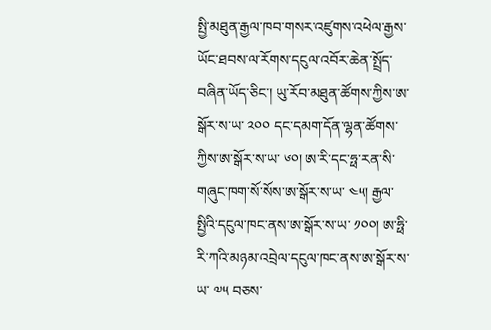སྤྱི་མཐུན་རྒྱལ་ཁབ་གསར་འཛུགས་འཕེལ་རྒྱས་ཡོང་ཐབས་ལ་རོགས་དངུལ་འབོར་ཆེན་སྤྲོད་བཞིན་ཡོད་ཅིང་། ཡུ་རོབ་མཐུན་ཚོགས་ཀྱིས་ཨ་སྒོར་ས་ཡ་ ༢༠༠ དང་དམག་དོན་ལྷན་ཚོགས་ཀྱིས་ཨ་སྒོར་ས་ཡ་ ༦༠། ཨ་རི་དང་ཧྥ་རན་སི་གཞུང་ཁག་སོ་སོས་ཨ་སྒོར་ས་ཡ་ ༤༥། རྒྱལ་སྤྱིའི་དངུལ་ཁང་ནས་ཨ་སྒོར་ས་ཡ་ ༡༠༠། ཨ་ཧྥི་རི་ཀའི་མཉམ་འབྲེལ་དངུལ་ཁང་ནས་ཨ་སྒོར་ས་ཡ་ ༧༥ བཅས་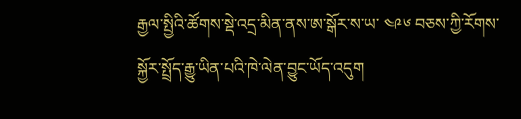རྒྱལ་སྤྱིའི་ཚོགས་སྡེ་འདྲ་མིན་ནས་ཨ་སྒོར་ས་ཡ་ ༤༩༦ བཅས་ཀྱི་རོགས་སྐྱོར་སྤྲོད་རྒྱུ་ཡིན་པའི་ཁེ་ལེན་བྱུང་ཡོད་འདུག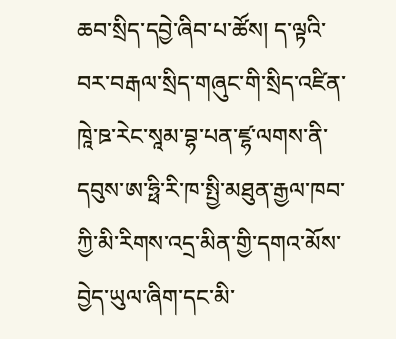ཆབ་སྲིད་དབྱེ་ཞིབ་པ་ཚོས། ད་ལྟའི་བར་བརྒལ་སྲིད་གཞུང་གི་སྲིད་འཛིན་ཁཱེ་ཋ་རེང་སཱམ་བྷ་པན་ཛྷ་ལགས་ནི་དབུས་ཨ་ཧྥི་རི་ཁ་སྤྱི་མཐུན་རྒྱལ་ཁབ་ཀྱི་མི་རིགས་འདྲ་མིན་གྱི་དགའ་མོས་བྱེད་ཡུལ་ཞིག་དང་མི་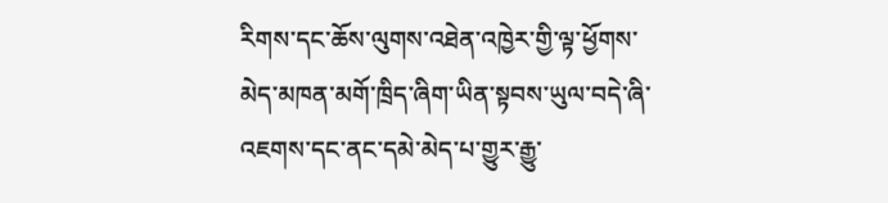རིགས་དང་ཆོས་ལུགས་འཐེན་འཁྱེར་གྱི་ལྟ་ཕྱོགས་མེད་མཁན་མགོ་ཁྲིད་ཞིག་ཡིན་སྟབས་ཡུལ་བདེ་ཞི་འཇགས་དང་ནང་དམེ་མེད་པ་གྱུར་རྒྱུ་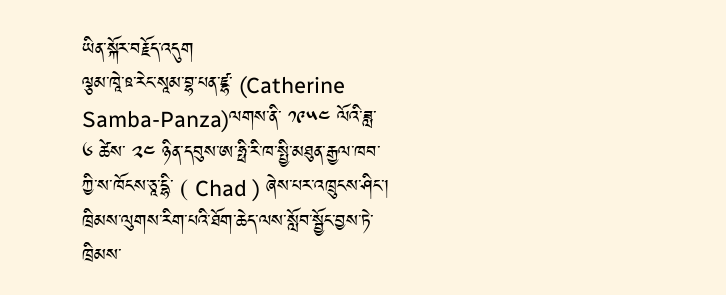ཡིན་སྐོར་བརྗོད་འདུག
ལྕམ་ཁཱེ་ཋ་རེང་སཱམ་བྷ་པན་ཛྷ་ (Catherine Samba-Panza)ལགས་ནི་ ༡༩༥༤ ལོའི་ཟླ་ ༦ ཚེས་ ༢༤ ཉིན་དབུས་ཨ་ཧྥི་རི་ཁ་སྤྱི་མཐུན་རྒྱལ་ཁབ་ཀྱི་ས་ཁོངས་ཅཱ་དྷི་ ( Chad ) ཞེས་པར་འཁྲུངས་ཤིང་། ཁྲིམས་ལུགས་རིག་པའི་ཐོག་ཆེད་ལས་སློབ་སྦྱོང་བྱས་ཏེ་ཁྲིམས་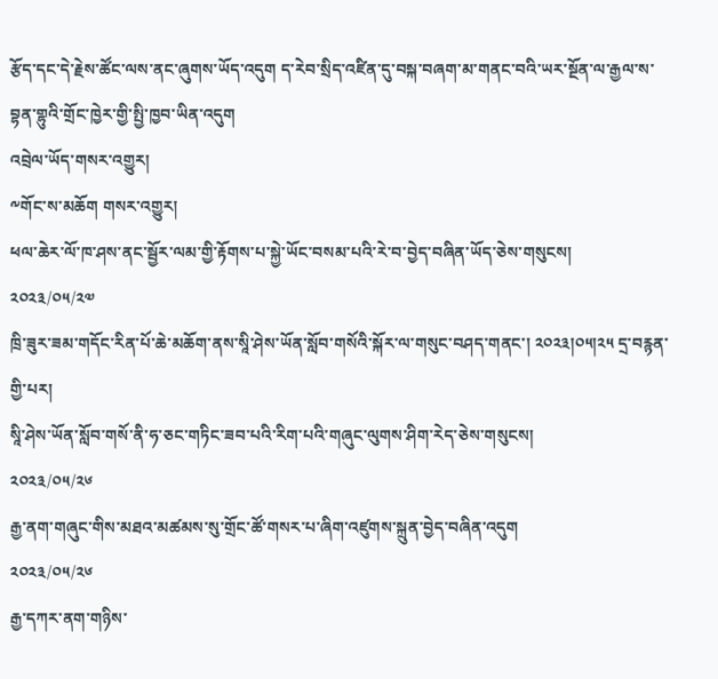རྩོད་དང་དེ་རྗེས་ཚོང་ལས་ནང་ཞུགས་ཡོད་འདུག ད་རེབ་སྲིད་འཛིན་དུ་བསྐ་བཞག་མ་གནང་བའི་ཡར་སྔོན་ལ་རྒྱལ་ས་བྷན་གྷུའི་གྲོང་ཁྱེར་གྱི་སྤྱི་ཁྱབ་ཡིན་འདུག
འབྲེལ་ཡོད་གསར་འགྱུར།
༸གོང་ས་མཆོག གསར་འགྱུར།
ཕལ་ཆེར་ལོ་ཁ་ཤས་ནང་སྦྱོར་ལམ་གྱི་རྟོགས་པ་སྐྱེ་ཡོང་བསམ་པའི་རེ་བ་བྱེད་བཞིན་ཡོད་ཅེས་གསུངས།
༢༠༢༣/༠༥/༢༧
ཁྲི་ཟུར་ཟམ་གདོང་རིན་པོ་ཆེ་མཆོག་ནས་སཱི་ཤེས་ཡོན་སློབ་གསོའི་སྐོར་ལ་གསུང་བཤད་གནང་། ༢༠༢༣།༠༥།༢༥ དྲ་བརྙན་གྱི་པར།
སཱི་ཤེས་ཡོན་སློབ་གསོ་ནི་ཧ་ཅང་གཏིང་ཟབ་པའི་རིག་པའི་གཞུང་ལུགས་ཤིག་རེད་ཅེས་གསུངས།
༢༠༢༣/༠༥/༢༦
རྒྱ་ནག་གཞུང་གིས་མཐའ་མཚམས་སུ་གྲོང་ཚོ་གསར་པ་ཞིག་འཛུགས་སྐྲུན་བྱེད་བཞིན་འདུག
༢༠༢༣/༠༥/༢༦
རྒྱ་དཀར་ནག་གཉིས་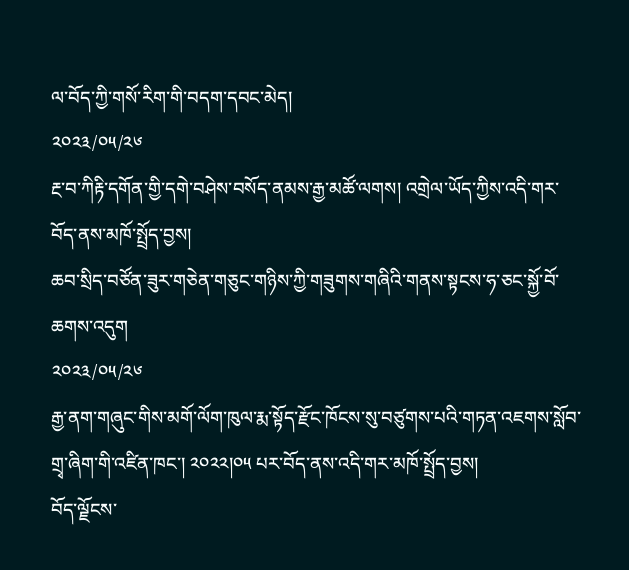ལ་བོད་ཀྱི་གསོ་རིག་གི་བདག་དབང་མེད།
༢༠༢༣/༠༥/༢༦
རྔ་བ་ཀིརྟི་དགོན་གྱི་དགེ་བཤེས་བསོད་ནམས་རྒྱ་མཚོ་ལགས། འགྲེལ་ཡོད་ཀྱིས་འདི་གར་བོད་ནས་མཁོ་སྤྲོད་བྱས།
ཆབ་སྲིད་བཙོན་ཟུར་གཅེན་གཅུང་གཉིས་ཀྱི་གཟུགས་གཞིའི་གནས་སྟངས་ཧ་ཅང་སྐྱོ་བོ་ཆགས་འདུག
༢༠༢༣/༠༥/༢༦
རྒྱ་ནག་གཞུང་གིས་མགོ་ལོག་ཁུལ་རྨ་སྟོད་རྫོང་ཁོངས་སུ་བཙུགས་པའི་གཏན་འཇགས་སློབ་གྲྭ་ཞིག་གི་འཛིན་ཁང་། ༢༠༢༢།༠༥ པར་བོད་ནས་འདི་གར་མཁོ་སྤྲོད་བྱས།
བོད་ལྗོངས་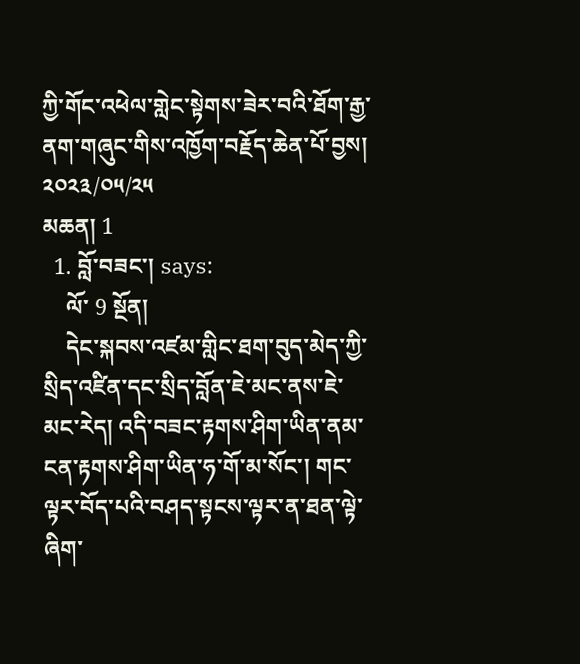ཀྱི་གོང་འཕེལ་གླེང་སྟེགས་ཟེར་བའི་ཐོག་རྒྱ་ནག་གཞུང་གིས་འཁྱོག་བརྗོད་ཆེན་པོ་བྱས།
༢༠༢༣/༠༥/༢༥
མཆན། 1
  1. བློ་བཟང་། says:
    ལོ་ 9 སྔོན།
    དེང་སྐབས་འཛམ་གླིང་ཐག་བུད་མེད་ཀྱི་སྲིད་འཛིན་དང་སྲིད་བློན་ཇེ་མང་ནས་ཇེ་མང་རེད། འདི་བཟང་རྟགས་ཤིག་ཡིན་ནམ་ངན་རྟགས་ཤིག་ཡིན་ཧ་གོ་མ་སོང་། གང་ལྟར་བོད་པའི་བཤད་སྟངས་ལྟར་ན་ཐན་ལྟེ་ཞིག་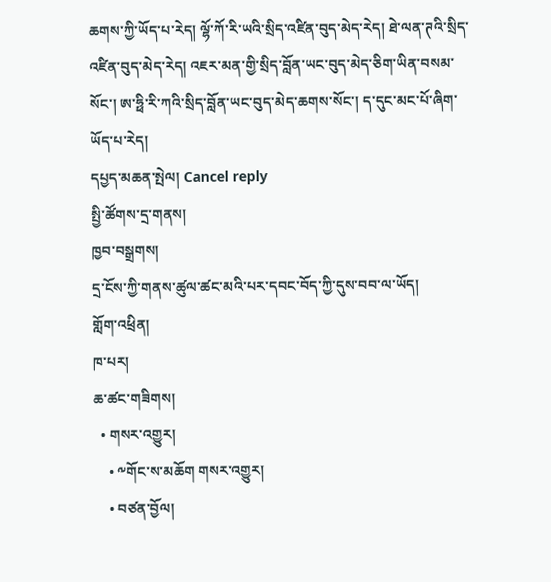ཆགས་ཀྱི་ཡོད་པ་རེད། ལྷོ་ཀོ་རི་ཡའི་སྲིད་འཛིན་བུད་མེད་རེད། ཐེ་ལན་ཊའི་སྲིད་འཛིན་བུད་མེད་རེད། འཇར་མན་གྱི་སྲིད་བློན་ཡང་བུད་མེད་ཅིག་ཡིན་བསམ་སོང་། ཨ་ཧྥི་རི་ཀའི་སྲིད་བློན་ཡང་བུད་མེད་ཆགས་སོང་། ད་དུང་མང་པོ་ཞིག་ཡོད་པ་རེད།
དཔྱད་མཆན་སྤེལ། Cancel reply
སྤྱི་ཚོགས་དྲ་གནས།
ཁྱབ་བསྒྲགས།
དྲ་ངོས་ཀྱི་གནས་ཚུལ་ཚང་མའི་པར་དབང་བོད་ཀྱི་དུས་བབ་ལ་ཡོད།
གློག་འཕྲིན།
ཁ་པར།
ཆ་ཚང་གཟིགས།
  • གསར་འགྱུར།
    • ༸གོང་ས་མཆོག གསར་འགྱུར།
    • བཙན་བྱོལ།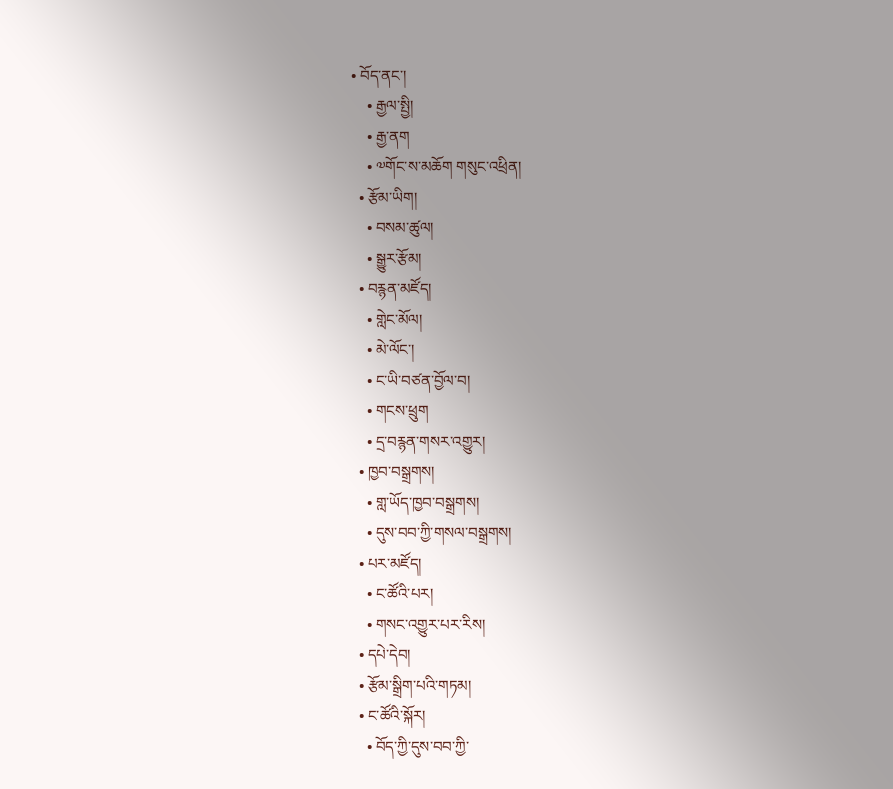• བོད་ནང་།
    • རྒྱལ་སྤྱི།
    • རྒྱ་ནག
    • ༧གོང་ས་མཆོག གསུང་འཕྲིན།
  • རྩོམ་ཡིག།
    • བསམ་ཚུལ།
    • སྒྱུར་རྩོམ།
  • བརྙན་མཛོད།
    • གླེང་མོལ།
    • མེ་ལོང་།
    • ང་ཡི་བཙན་བྱོལ་བ།
    • གངས་ཕྲུག
    • དྲ་བརྙན་གསར་འགྱུར།
  • ཁྱབ་བསྒྲགས།
    • གླ་ཡོད་ཁྱབ་བསྒྲགས།
    • དུས་བབ་ཀྱི་གསལ་བསྒྲགས།
  • པར་མཛོད།
    • ང་ཚོའི་པར།
    • གསང་འགྱུར་པར་རིས།
  • དཔེ་དེབ།
  • རྩོམ་སྒྲིག་པའི་གཏམ།
  • ང་ཚོའི་སྐོར།
    • བོད་ཀྱི་དུས་བབ་ཀྱི་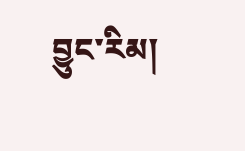བྱུང་རིམ།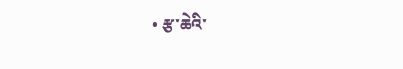• རྩ་ཆེའི་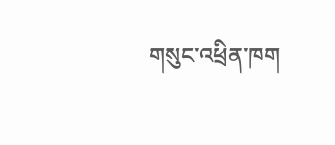གསུང་འཕྲིན་ཁག